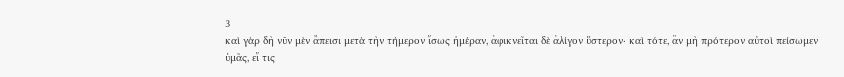3
καὶ γὰρ δὴ νῦν μὲν ἄπεισι μετὰ τὴν τήμερον ἴσως ἡμέραν, ἀφικνεῖται δὲ ἀλίγον ὕστερον· καὶ τότε, ἂν μὴ πρότερον αὐτοὶ πείσωμεν ὑμᾶς, εἴ τις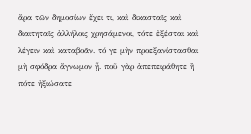ἄρα τῶν δημοσίων ἔχει τι, καὶ δικασταῖς καὶ διαιτηταῖς ἀλλήλοις χρησάμενοι, τότε ἐξέσται καὶ λέγειν καὶ καταβοᾶν. τό γε μὴν προεξανίστασθαι μὴ σφόδρα ἄγνωμον ᾖ. ποῦ γὰρ ἀπεπειράθητε ἢ πότε ἠξιώσατε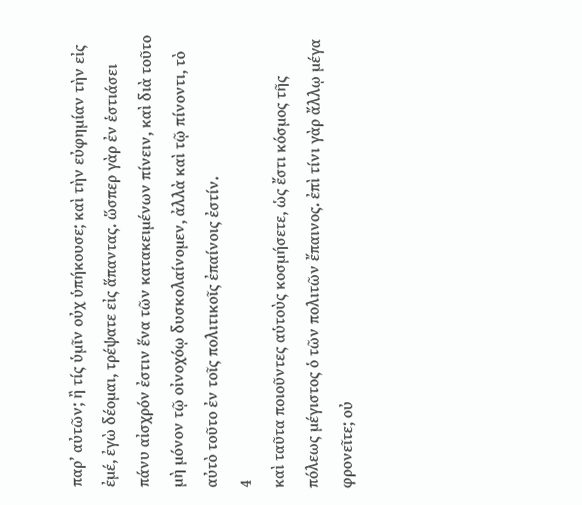παρ’ αὐτῶν; ἢ τίς ὑμῖν οὐχ ὑπήκουσε; καὶ τὴν εὐφημίαν τὴν εἰς ἐμέ, ἐγὼ δέομαι, τρέψατε εἰς ἅπαντας. ὥσπερ γὰρ ἐν ἑστιάσει πάνυ αἰσχρόν ἐστιν ἕνα τῶν κατακειμένων πίνειν, καὶ διὰ τοῦτο μὴ μόνον τῷ οἰνοχόῳ δυσκολαίνομεν, ἀλλὰ καὶ τῷ πίνοντι, τὸ αὐτὸ τοῦτο ἐν τοῖς πολιτικοῖς ἐπαίνοις ἐστίν.
4
καὶ ταῦτα ποιοῦντες αὑτοὺς κοσμήσετε, ὡς ἔστι κόσμος τῆς πόλεως μέγιστος ὁ τῶν πολιτῶν ἔπαινος. ἐπὶ τίνι γὰρ ἄλλῳ μέγα φρονεῖτε; οὐ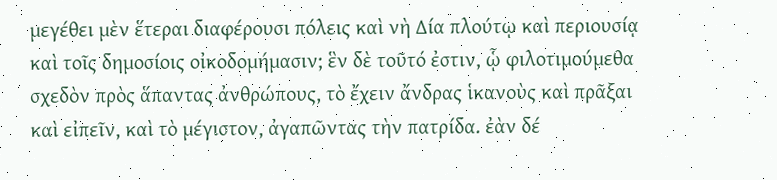μεγέθει μὲν ἕτεραι διαφέρουσι πόλεις καὶ νὴ Δία πλούτῳ καὶ περιουσίᾳ καὶ τοῖς δημοσίοις οἰκοδομήμασιν; ἓν δὲ τοῦτό ἐστιν, ᾧ φιλοτιμούμεθα σχεδὸν πρὸς ἅπαντας ἀνθρώπους, τὸ ἔχειν ἄνδρας ἱκανοὺς καὶ πρᾶξαι καὶ εἰπεῖν, καὶ τὸ μέγιστον, ἀγαπῶντας τὴν πατρίδα. ἐὰν δέ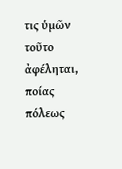τις ὑμῶν τοῦτο ἀφέληται, ποίας πόλεως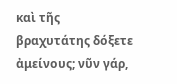καὶ τῆς βραχυτάτης δόξετε ἀμείνους; νῦν γάρ,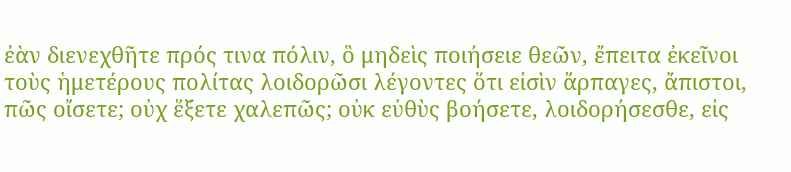ἐὰν διενεχθῆτε πρός τινα πόλιν, ὃ μηδεὶς ποιήσειε θεῶν, ἔπειτα ἐκεῖνοι τοὺς ἡμετέρους πολίτας λοιδορῶσι λέγοντες ὅτι εἰσὶν ἅρπαγες, ἄπιστοι, πῶς οἴσετε; οὐχ ἕξετε χαλεπῶς; οὐκ εὐθὺς βοήσετε, λοιδορήσεσθε, εἰς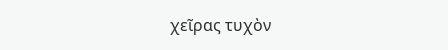χεῖρας τυχὸν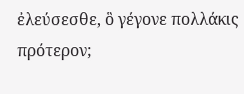ἐλεύσεσθε, ὃ γέγονε πολλάκις πρότερον;